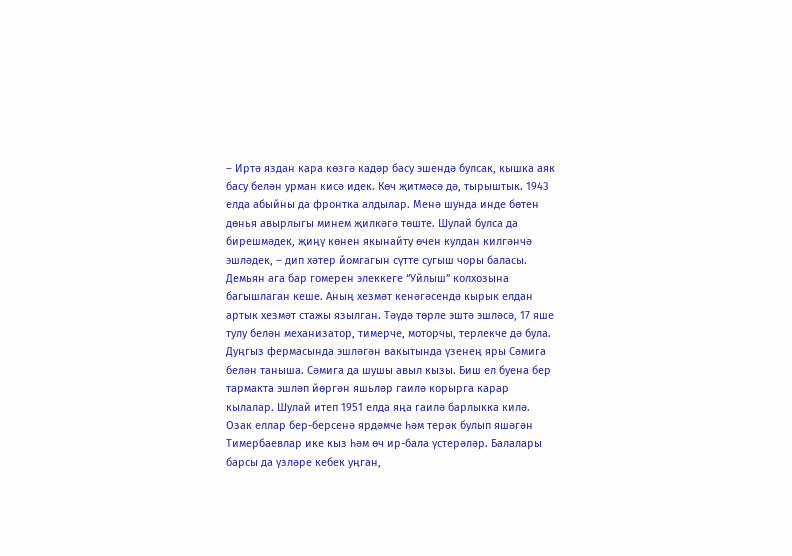– Иртә яздан кара көзгә кадәр басу эшендә булсак, кышка аяк басу белән урман кисә идек. Көч җитмәсә дә, тырыштык. 1943 елда абыйны да фронтка алдылар. Менә шунда инде бөтен дөнья авырлыгы минем җилкәгә төште. Шулай булса да бирешмәдек, җиңү көнен якынайту өчен кулдан килгәнчә эшләдек, – дип хәтер йомгагын сүтте сугыш чоры баласы.
Демьян ага бар гомерен элеккеге “Уйлыш” колхозына багышлаган кеше. Аның хезмәт кенәгәсендә кырык елдан артык хезмәт стажы язылган. Тәүдә төрле эштә эшләсә, 17 яше тулу белән механизатор, тимерче, моторчы, терлекче дә була. Дуңгыз фермасында эшләгән вакытында үзенең яры Сәмига белән таныша. Сәмига да шушы авыл кызы. Биш ел буена бер тармакта эшләп йөргән яшьләр гаилә корырга карар кылалар. Шулай итеп 1951 елда яңа гаилә барлыкка килә. Озак еллар бер-берсенә ярдәмче һәм терәк булып яшәгән Тимербаевлар ике кыз һәм өч ир-бала үстерәләр. Балалары барсы да үзләре кебек уңган,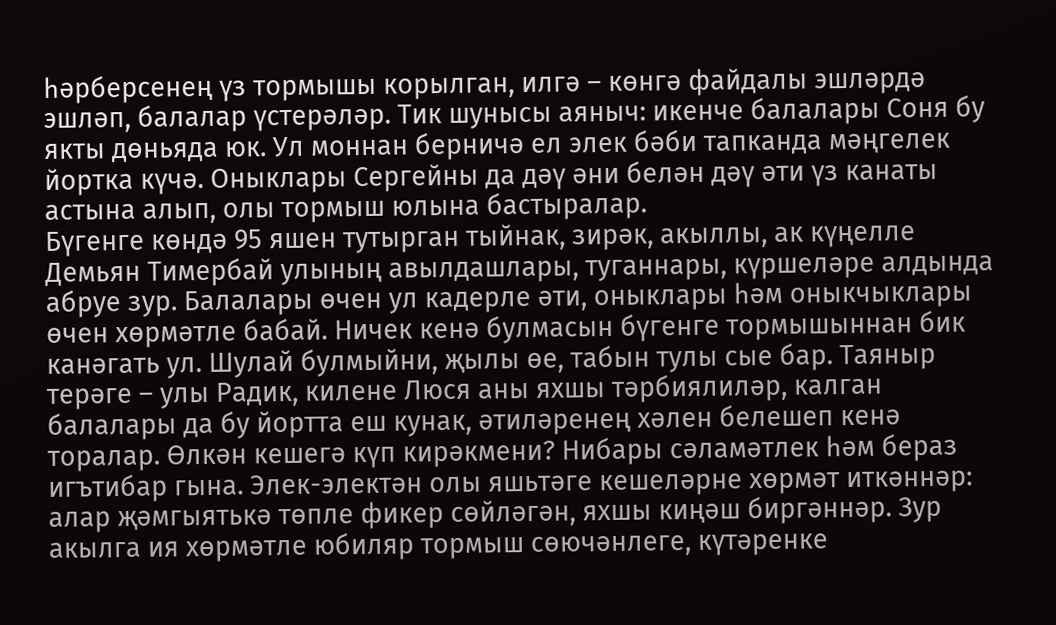һәрберсенең үз тормышы корылган, илгә – көнгә файдалы эшләрдә эшләп, балалар үстерәләр. Тик шунысы аяныч: икенче балалары Соня бу якты дөньяда юк. Ул моннан берничә ел элек бәби тапканда мәңгелек йортка күчә. Оныклары Сергейны да дәү әни белән дәү әти үз канаты астына алып, олы тормыш юлына бастыралар.
Бүгенге көндә 95 яшен тутырган тыйнак, зирәк, акыллы, ак күңелле Демьян Тимербай улының авылдашлары, туганнары, күршеләре алдында абруе зур. Балалары өчен ул кадерле әти, оныклары һәм оныкчыклары өчен хөрмәтле бабай. Ничек кенә булмасын бүгенге тормышыннан бик канәгать ул. Шулай булмыйни, җылы өе, табын тулы сые бар. Таяныр терәге – улы Радик, килене Люся аны яхшы тәрбиялиләр, калган балалары да бу йортта еш кунак, әтиләренең хәлен белешеп кенә торалар. Өлкән кешегә күп кирәкмени? Нибары сәламәтлек һәм бераз игътибар гына. Элек-электән олы яшьтәге кешеләрне хөрмәт иткәннәр: алар җәмгыятькә төпле фикер сөйләгән, яхшы киңәш биргәннәр. Зур акылга ия хөрмәтле юбиляр тормыш сөючәнлеге, күтәренке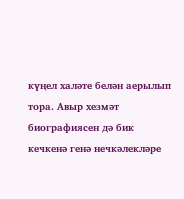күңел халәте белән аерылып тора. Авыр хезмәт биографиясен дә бик кечкенә генә нечкәлекләре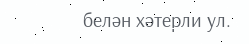белән хәтерли ул.